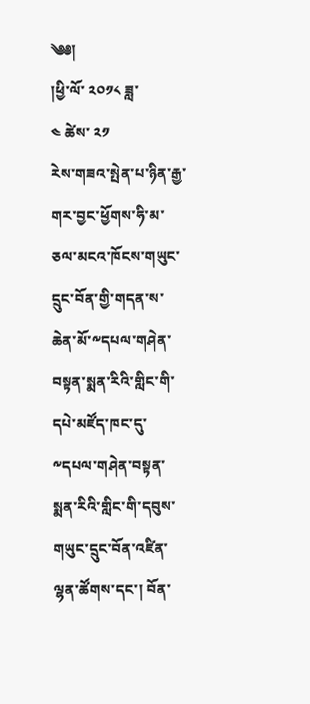༄༅།
།ཕྱི་ལོ་ ༢༠༡༨ ཟླ་
༤ ཚེས་ ༢༡
རེས་གཟའ་སྤེན་པ་ཉིན་རྒྱ་གར་བྱང་ཕྱོགས་ཧི་མ་ཅལ་མངའ་ཁོངས་གཡུང་དྲུང་བོན་གྱི་གདན་ས་ཆེན་མོ་༸དཔལ་གཤེན་བསྟན་སྨན་རིའི་གླིང་གི་དཔེ་མཛོད་ཁང་དུ་༸དཔལ་གཤེན་བསྟན་སྨན་རིའི་གླིང་གི་དབུས་གཡུང་དྲུང་བོན་འཛིན་ལྷན་ཚོགས་དང་། བོན་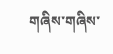གཞིས་གཞིས་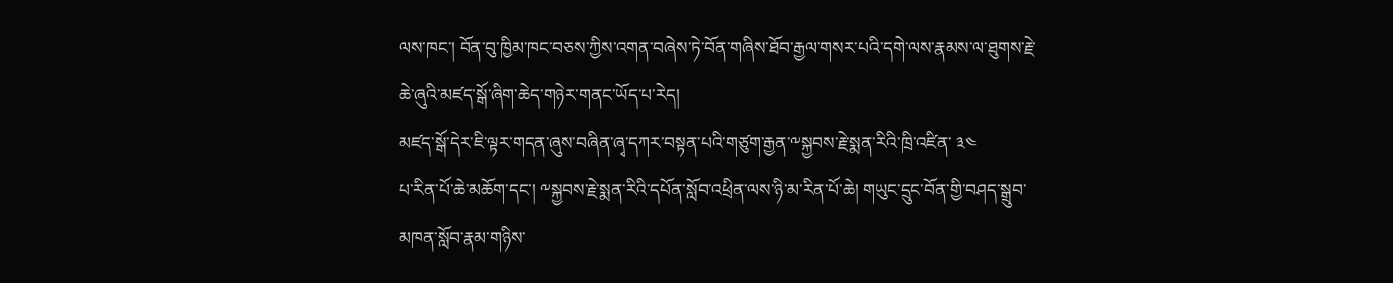ལས་ཁང་། བོན་བུ་ཁྱིམ་ཁང་བཅས་ཀྱིས་འགན་བཞེས་ཏེ་བོན་གཞིས་ཐོབ་རྒྱལ་གསར་པའི་དགེ་ལས་རྣམས་ལ་ཐུགས་རྗེ་ཆེ་ཞུའི་མཛད་སྒོ་ཞིག་ཆེད་གཉེར་གནང་ཡོད་པ་རེད།
མཛད་སྒོ་དེར་ཇི་ལྟར་གདན་ཞུས་བཞིན་ཞྭ་དཀར་བསྟན་པའི་གཙུག་རྒྱན་༸སྐྱབས་རྗེ་སྨན་རིའི་ཁྲི་འཛིན་ ༣༤
པ་རིན་པོ་ཆེ་མཆོག་དང་། ༸སྐྱབས་རྗེ་སྨན་རིའི་དཔོན་སློབ་འཕྲིན་ལས་ཉི་མ་རིན་པོ་ཆེ། གཡུང་དྲུང་བོན་གྱི་བཤད་སྒྲུབ་མཁན་སློབ་རྣམ་གཉིས་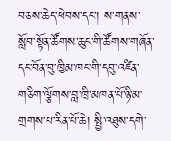བཅས་ཆེད་ཕེབས་དང་། ས་གནས་སློབ་སྟོན་ཚོགས་ཆུང་གི་ཚོགས་གཞོན་དང་བོན་བུ་ཁྱིམ་ཁང་གི་དབུ་འཛིན་གཅིག་ལྕོགས་བླ་ཁྲི་མཁན་པོ་ཉི་མ་གྲགས་པ་རིན་པོ་ཆེ། སྤྱི་འཐུས་དགེ་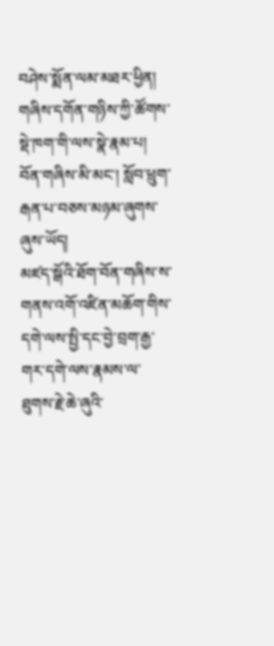བཤེས་སྨོན་ལམ་མཐར་ཕྱིན། གཞིས་དགོན་གཉིས་ཀྱི་ཚོགས་སྡེ་ཁག་གི་ལས་སྣེ་རྣམ་པ། བོན་གཞིས་མི་མང་། སློབ་ཕྲུག་རྒན་པ་བཅས་མཉམ་ཞུགས་ཞུས་ཡོད།
མཛད་སྒོའི་ཐོག་བོན་གཞིས་ས་གནས་འགོ་འཛིན་མཆོག་གིས་དགེ་ལས་སྤྱི་དང་བྱེ་བྲག་རྒྱ་གར་དགེ་ལས་རྣམས་ལ་ཐུགས་རྗེ་ཆེ་ཞུའི་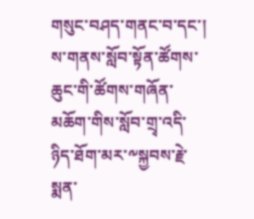གསུང་བཤད་གནང་བ་དང་། ས་གནས་སློབ་སྟོན་ཚོགས་ཆུང་གི་ཚོགས་གཞོན་མཆོག་གིས་སློབ་གྲྭ་འདི་ཉིད་ཐོག་མར་༸སྐྱབས་རྗེ་སྨན་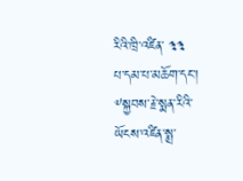རིའི་ཁྲི་འཛིན་ ༣༣
པ་དམ་པ་མཆོག་དང་། ༸སྐྱབས་རྗེ་སྨན་རིའི་ཡོངས་འཛིན་སྨྲ་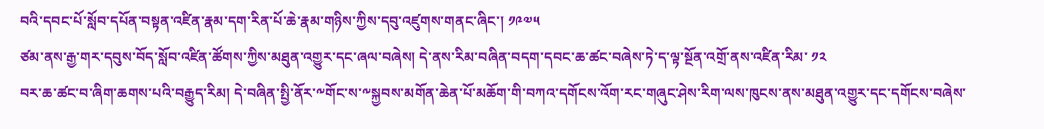བའི་དབང་པོ་སློབ་དཔོན་བསྟན་འཛིན་རྣམ་དག་རིན་པོ་ཆེ་རྣམ་གཉིས་ཀྱིས་དབུ་འཛུགས་གནང་ཞིང་། ༡༩༧༥
ཙམ་ནས་རྒྱ་གར་དབུས་བོད་སློབ་འཛིན་ཚོགས་ཀྱིས་མཐུན་འགྱུར་དང་ཞལ་བཞེས། དེ་ནས་རིམ་བཞིན་བདག་དབང་ཆ་ཚང་བཞེས་ཏེ་ད་ལྟ་སྔོན་འགྲོ་ནས་འཛིན་རིམ་ ༡༢
བར་ཆ་ཚང་བ་ཞིག་ཆགས་པའི་བརྒྱུད་རིམ། དེ་བཞིན་སྤྱི་ནོར་༸གོང་ས་༸སྐྱབས་མགོན་ཆེན་པོ་མཆོག་གི་བཀའ་དགོངས་འོག་རང་གཞུང་ཤེས་རིག་ལས་ཁུངས་ནས་མཐུན་འགྱུར་དང་དགོངས་བཞེས་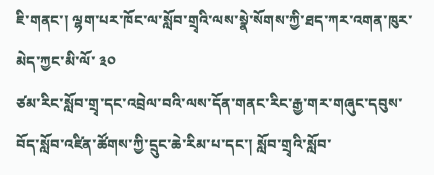ཇི་གནང་། ལྷག་པར་ཁོང་ལ་སློབ་གྲྭའི་ལས་སྣེ་སོགས་ཀྱི་ཐད་ཀར་འགན་ཁུར་མེད་ཀྱང་མི་ལོ་ ༣༠
ཙམ་རིང་སློབ་གྲྭ་དང་འབྲེལ་བའི་ལས་དོན་གནང་རིང་རྒྱ་གར་གཞུང་དབུས་བོད་སློབ་འཛིན་ཚོགས་ཀྱི་དྲུང་ཆེ་རིམ་པ་དང་། སློབ་གྲྭའི་སློབ་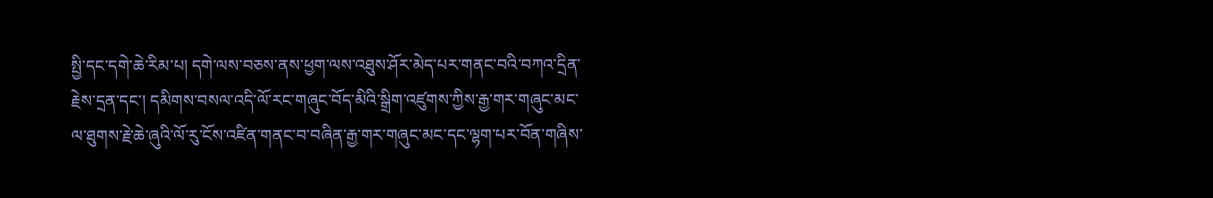སྤྱི་དང་དགེ་ཆེ་རིམ་པ། དགེ་ལས་བཅས་ནས་ཕྱག་ལས་འཐུས་ཤོར་མེད་པར་གནང་བའི་བཀའ་དྲིན་རྗེས་དྲན་དང་། དམིགས་བསལ་འདི་ལོ་རང་གཞུང་བོད་མིའི་སྒྲིག་འཛུགས་ཀྱིས་རྒྱ་གར་གཞུང་མང་ལ་ཐུགས་རྗེ་ཆེ་ཞུའི་ལོ་རུ་ངོས་འཛིན་གནང་བ་བཞིན་རྒྱ་གར་གཞུང་མང་དང་ལྷག་པར་བོན་གཞིས་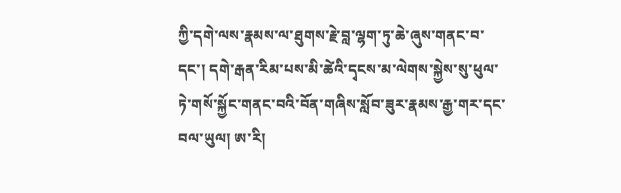ཀྱི་དགེ་ལས་རྣམས་ལ་ཐུགས་རྗེ་བླ་ལྷག་ཏུ་ཆེ་ཞུས་གནང་བ་དང་། དགེ་རྒན་རིམ་པས་མི་ཚེའི་དྭངས་མ་ལེགས་སྐྱེས་སུ་ཕུལ་ཏེ་གསོ་སྐྱོང་གནང་བའི་བོན་གཞིས་སློབ་ཟུར་རྣམས་རྒྱ་གར་དང་བལ་ཡུལ། ཨ་རི།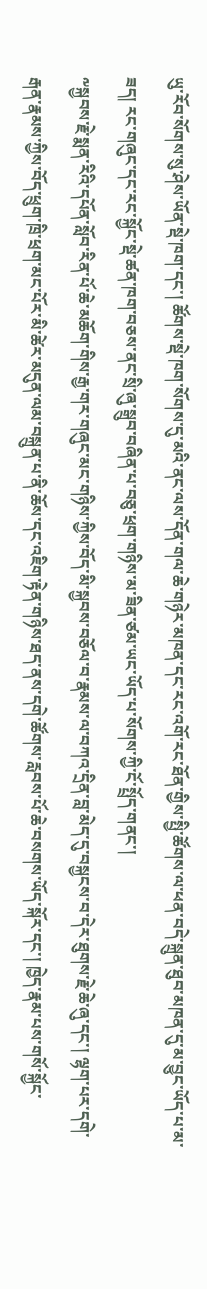ཡུ་རོབ་སོགས་སུ་ཤེས་ཡོན་སྡེ་ཁག་དང་། ཚོགས་སྡེ་ཁག་སོགས་དུ་མའི་ནང་ལས་དོན་གལ་ཆེ་གཉེར་མཁན་དང་རང་འགོ་རང་ཐོན་གྱིས་སྤྱི་ཚོགས་ལ་ཕན་བདེ་སྐྲུན་ཐུབ་མཁན་དུ་མ་བྱུང་ཡོད་པ་མ་ཟད། རང་གཞུང་དང་རང་སྐྱོང་སྡེ་ཚན་ཁག་བཅས་ནང་སྲི་ཞུ་སྒྲུབ་བཞིན་པ་བཅུ་ཕྲག་གཉིས་མ་ཟིན་ཙམ་ཡང་ཡོད་པ་སོགས་ཀྱི་ངོ་སྤྲོད་གནང་།
༸སྐྱབས་རྗེ་སྨན་རིའི་དཔོན་སློབ་རིན་པོ་ཆེ་མཆོག་གིས་རྒྱ་གར་གཞུང་མང་གཉིས་ཀྱིས་བོད་མི་སྐྱབས་བཅོལ་བ་རྣམས་ལ་བཀའ་དྲིན་བླ་མེད་དུ་བསྐྱངས་བ་དེར་ཐུགས་རྗེ་ཆེ་ཞུ་དང་། ལྷག་པར་དགེ་རྒན་རྣམས་ཀྱིས་བོད་ཕྲུག་ཁྲི་ཕྲག་མང་པོར་མི་ཚེར་མདུན་ལམ་བསྐྲུན་པ་ནི་ཆོས་དང་འཇིག་རྟེན་གཉིས་ཐད་ནས་དགེ་ཚོགས་རླབས་པོ་ཆེ་བསགས་ཡོད་སྐོར་དང་། ཁྱེད་རྣམ་པས་གསོ་སྐྱོང་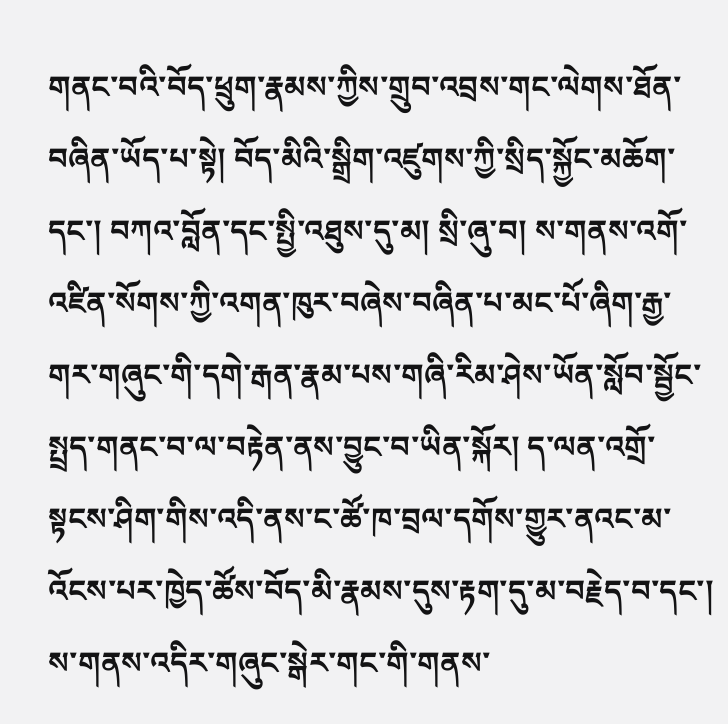གནང་བའི་བོད་ཕྲུག་རྣམས་ཀྱིས་གྲུབ་འབྲས་གང་ལེགས་ཐོན་བཞིན་ཡོད་པ་སྟེ། བོད་མིའི་སྒྲིག་འཛུགས་ཀྱི་སྲིད་སྐྱོང་མཆོག་དང་། བཀའ་བློན་དང་སྤྱི་འཐུས་དུ་མ། སྲི་ཞུ་བ། ས་གནས་འགོ་འཛིན་སོགས་ཀྱི་འགན་ཁུར་བཞེས་བཞིན་པ་མང་པོ་ཞིག་རྒྱ་གར་གཞུང་གི་དགེ་རྒན་རྣམ་པས་གཞི་རིམ་ཤེས་ཡོན་སློབ་སྦྱོང་སྤྲད་གནང་བ་ལ་བརྟེན་ནས་བྱུང་བ་ཡིན་སྐོར། ད་ལན་འགྲོ་སྟངས་ཤིག་གིས་འདི་ནས་ང་ཚོ་ཁ་བྲལ་དགོས་གྱུར་ནའང་མ་འོངས་པར་ཁྱེད་ཚོས་བོད་མི་རྣམས་དུས་རྟག་དུ་མ་བརྗེད་བ་དང་། ས་གནས་འདིར་གཞུང་སྒེར་གང་གི་གནས་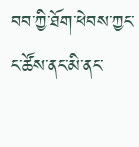བབ་ཀྱི་ཐོག་ཕེབས་ཀྱང་ང་ཚོས་ནང་མི་ནང་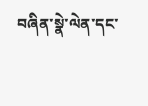བཞིན་སྣེ་ལེན་དང་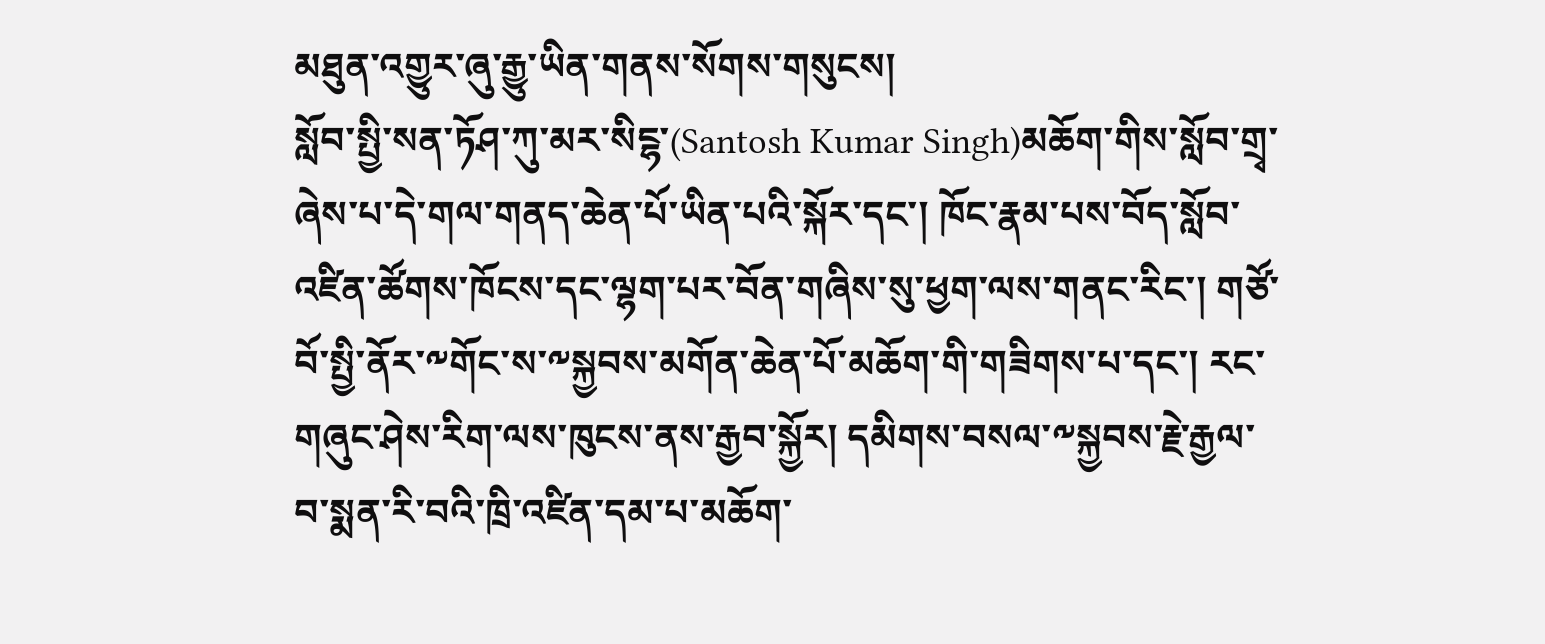མཐུན་འགྱུར་ཞུ་རྒྱུ་ཡིན་གནས་སོགས་གསུངས།
སློབ་སྤྱི་སན་ཏོཤ་ཀུ་མར་སིངྷ་(Santosh Kumar Singh)མཆོག་གིས་སློབ་གྲྭ་ཞེས་པ་དེ་གལ་གནད་ཆེན་པོ་ཡིན་པའི་སྐོར་དང་། ཁོང་རྣམ་པས་བོད་སློབ་འཛིན་ཚོགས་ཁོངས་དང་ལྷག་པར་བོན་གཞིས་སུ་ཕྱག་ལས་གནང་རིང་། གཙོ་བོ་སྤྱི་ནོར་༸གོང་ས་༸སྐྱབས་མགོན་ཆེན་པོ་མཆོག་གི་གཟིགས་པ་དང་། རང་གཞུང་ཤེས་རིག་ལས་ཁུངས་ནས་རྒྱབ་སྐྱོར། དམིགས་བསལ་༸སྐྱབས་རྗེ་རྒྱལ་བ་སྨན་རི་བའི་ཁྲི་འཛིན་དམ་པ་མཆོག་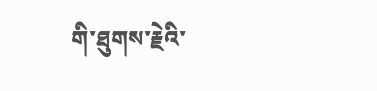གི་ཐུགས་རྗེའི་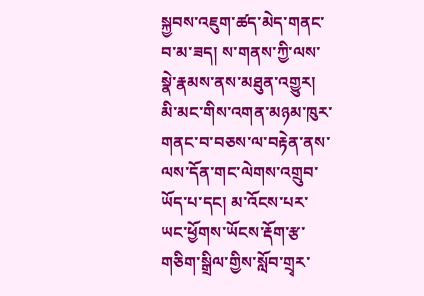སྐྱབས་འཇུག་ཚད་མེད་གནང་བ་མ་ཟད། ས་གནས་ཀྱི་ལས་སྣེ་རྣམས་ནས་མཐུན་འགྱུར། མི་མང་གིས་འགན་མཉམ་ཁུར་གནང་བ་བཅས་ལ་བརྟེན་ནས་ལས་དོན་གང་ལེགས་འགྲུབ་ཡོད་པ་དང། མ་འོངས་པར་ཡང་ཕྱོགས་ཡོངས་རྡོག་རྩ་གཅིག་སྒྲིལ་གྱིས་སློབ་གྲྭར་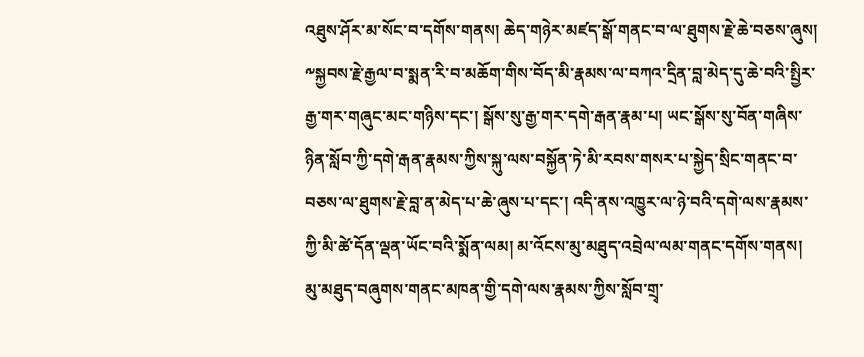འཐུས་ཤོར་མ་སོང་བ་དགོས་གནས། ཆེད་གཉེར་མཛད་སྒོ་གནང་བ་ལ་ཐུགས་རྗེ་ཆེ་བཅས་ཞུས།
༸སྐྱབས་རྗེ་རྒྱལ་བ་སྨན་རི་བ་མཆོག་གིས་བོད་མི་རྣམས་ལ་བཀའ་དྲིན་བླ་མེད་དུ་ཆེ་བའི་སྤྱིར་རྒྱ་གར་གཞུང་མང་གཉིས་དང་། སྒོས་སུ་རྒྱ་གར་དགེ་རྒན་རྣམ་པ། ཡང་སྒོས་སུ་བོན་གཞིས་ཉིན་སློབ་ཀྱི་དགེ་རྒན་རྣམས་ཀྱིས་སྐུ་ལས་བསྐྱོན་ཏེ་མི་རབས་གསར་པ་སྐྱེད་སྲིང་གནང་བ་བཅས་ལ་ཐུགས་རྗེ་བླ་ན་མེད་པ་ཆེ་ཞུས་པ་དང་། འདི་ནས་འཁྱུར་ལ་ཉེ་བའི་དགེ་ལས་རྣམས་ཀྱི་མི་ཚེ་དོན་ལྡན་ཡོང་བའི་སྨོན་ལམ། མ་འོངས་མུ་མཐུད་འབྲེལ་ལམ་གནང་དགོས་གནས། མུ་མཐུད་བཞུགས་གནང་མཁན་གྱི་དགེ་ལས་རྣམས་ཀྱིས་སློབ་གྲྭ་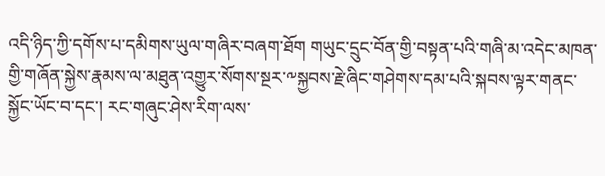འདི་ཉིད་ཀྱི་དགོས་པ་དམིགས་ཡུལ་གཞིར་བཞག་ཐོག གཡུང་དྲུང་བོན་གྱི་བསྟན་པའི་གཞི་མ་འདེང་མཁན་གྱི་གཞོན་སྐྱེས་རྣམས་ལ་མཐུན་འགྱུར་སོགས་སྔར་༸སྐྱབས་རྗེ་ཞིང་གཤེགས་དམ་པའི་སྐབས་ལྟར་གནང་སྐྱོང་ཡོང་བ་དང་། རང་གཞུང་ཤེས་རིག་ལས་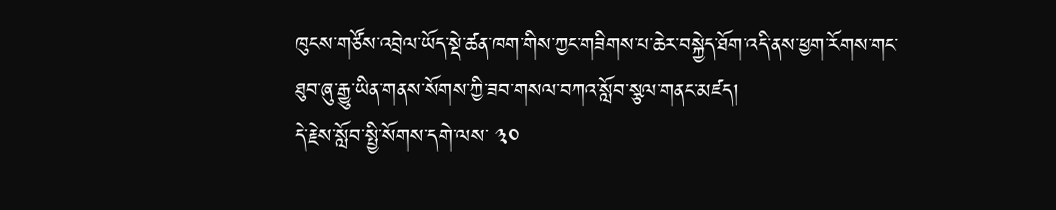ཁུངས་གཙོས་འབྲེལ་ཡོད་སྡེ་ཚན་ཁག་གིས་ཀྱང་གཟིགས་པ་ཆེར་བསྐྱེད་ཐོག་འདི་ནས་ཕྱག་རོགས་གང་ཐུབ་ཞུ་རྒྱུ་ཡིན་གནས་སོགས་ཀྱི་ཟབ་གསལ་བཀའ་སློབ་སྩལ་གནང་མཛད།
དེ་རྗེས་སློབ་སྤྱི་སོགས་དགེ་ལས་ ༣༠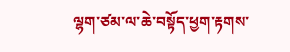ལྷག་ཙམ་ལ་ཆེ་བསྟོད་ཕྱག་རྟགས་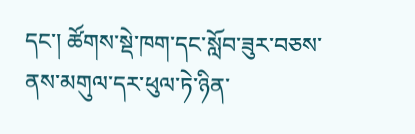དང་། ཚོགས་སྡེ་ཁག་དང་སློབ་ཟུར་བཅས་ནས་མགུལ་དར་ཕུལ་ཏེ་ཉིན་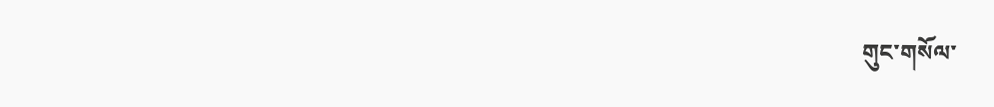གུང་གསོལ་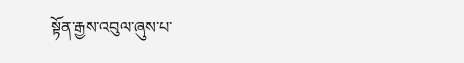སྟོན་རྒྱས་འབུལ་ཞུས་པ་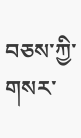བཅས་ཀྱི་གསར་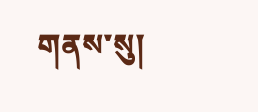གནས་སུ།